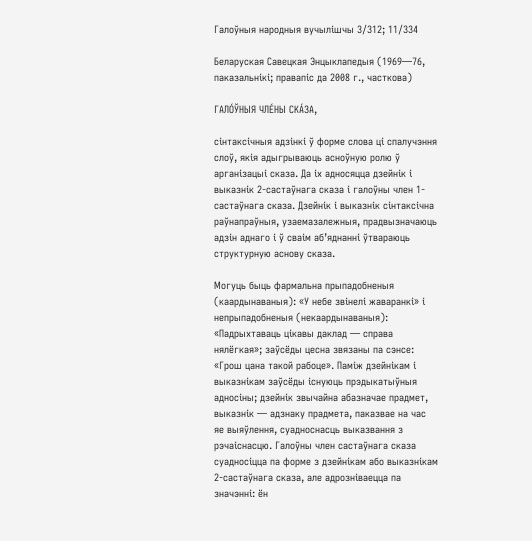Галоўныя народныя вучылішчы 3/312; 11/334

Беларуская Савецкая Энцыклапедыя (1969—76, паказальнікі; правапіс да 2008 г., часткова)

ГАЛО́ЎНЫЯ ЧЛЕ́НЫ СКА́ЗА,

сінтаксічныя адзінкі ў форме слова ці спалучэння слоў, якія адыгрываюць асноўную ролю ў арганізацыі сказа. Да іх адносяцца дзейнік і выказнік 2-састаўнага сказа і галоўны член 1-састаўнага сказа. Дзейнік і выказнік сінтаксічна раўнапраўныя, узаемазалежныя, прадвызначаюць адзін аднаго і ў сваім аб’яднанні ўтвараюць структурную аснову сказа.

Могуць быць фармальна прыпадобненыя (каардынаваныя): «У небе звінелі жаваранкі» і непрыпадобненыя (некаардынаваныя): «Падрыхтаваць цікавы даклад — справа нялёгкая»; заўсёды цесна звязаны па сэнсе: «Грош цана такой рабоце». Паміж дзейнікам і выказнікам заўсёды існуюць прэдыкатыўныя адносіны; дзейнік звычайна абазначае прадмет, выказнік — адзнаку прадмета, паказвае на час яе выяўлення, суадноснасць выказвання з рэчаіснасцю. Галоўны член састаўнага сказа суадносіцца па форме з дзейнікам або выказнікам 2-састаўнага сказа, але адрозніваецца па значэнні: ён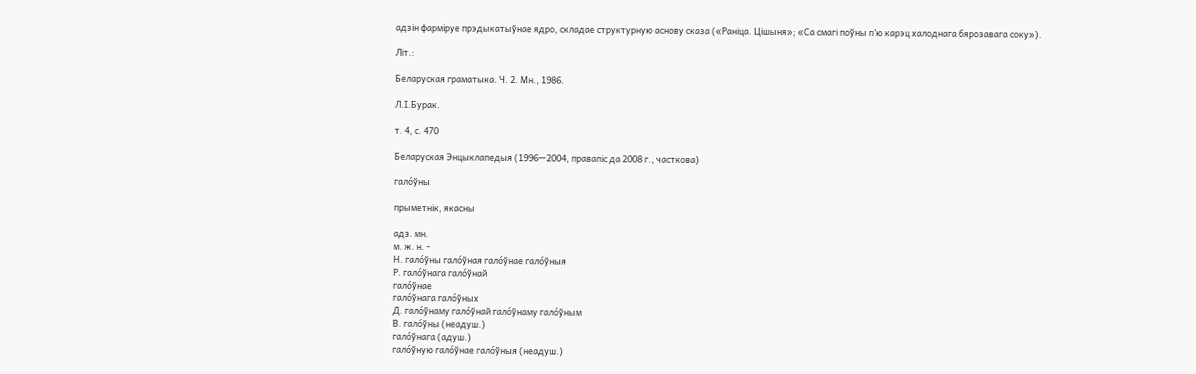адзін фарміруе прэдыкатыўнае ядро, складае структурную аснову сказа («Раніца. Цішыня»; «Са смагі поўны п’ю карэц халоднага бярозавага соку»).

Літ.:

Беларуская граматыка. Ч. 2. Мн., 1986.

Л.І.Бурак.

т. 4, с. 470

Беларуская Энцыклапедыя (1996—2004, правапіс да 2008 г., часткова)

гало́ўны

прыметнік, якасны

адз. мн.
м. ж. н. -
Н. гало́ўны гало́ўная гало́ўнае гало́ўныя
Р. гало́ўнага гало́ўнай
гало́ўнае
гало́ўнага гало́ўных
Д. гало́ўнаму гало́ўнай гало́ўнаму гало́ўным
В. гало́ўны (неадуш.)
гало́ўнага (адуш.)
гало́ўную гало́ўнае гало́ўныя (неадуш.)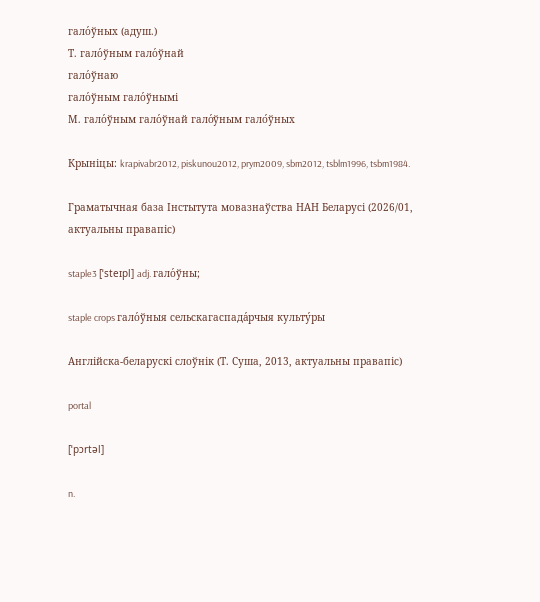гало́ўных (адуш.)
Т. гало́ўным гало́ўнай
гало́ўнаю
гало́ўным гало́ўнымі
М. гало́ўным гало́ўнай гало́ўным гало́ўных

Крыніцы: krapivabr2012, piskunou2012, prym2009, sbm2012, tsblm1996, tsbm1984.

Граматычная база Інстытута мовазнаўства НАН Беларусі (2026/01, актуальны правапіс)

staple3 [ˈsteɪpl] adj. гало́ўны;

staple crops гало́ўныя сельскагаспада́рчыя культу́ры

Англійска-беларускі слоўнік (Т. Суша, 2013, актуальны правапіс)

portal

[ˈpɔrtəl]

n.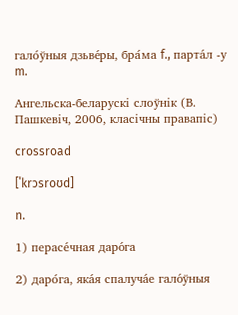гало́ўныя дзьве́ры, бра́ма f., парта́л -у m.

Ангельска-беларускі слоўнік (В. Пашкевіч, 2006, класічны правапіс)

crossroad

[ˈkrɔsroʊd]

n.

1) перасе́чная даро́га

2) даро́га, яка́я спалуча́е гало́ўныя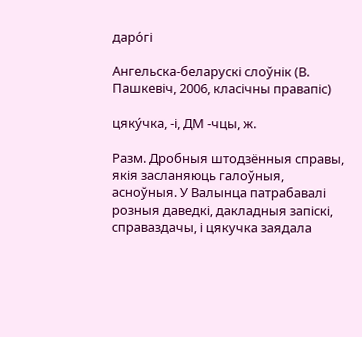даро́гі

Ангельска-беларускі слоўнік (В. Пашкевіч, 2006, класічны правапіс)

цяку́чка, ‑і, ДМ ‑чцы, ж.

Разм. Дробныя штодзённыя справы, якія засланяюць галоўныя, асноўныя. У Валынца патрабавалі розныя даведкі, дакладныя запіскі, справаздачы, і цякучка заядала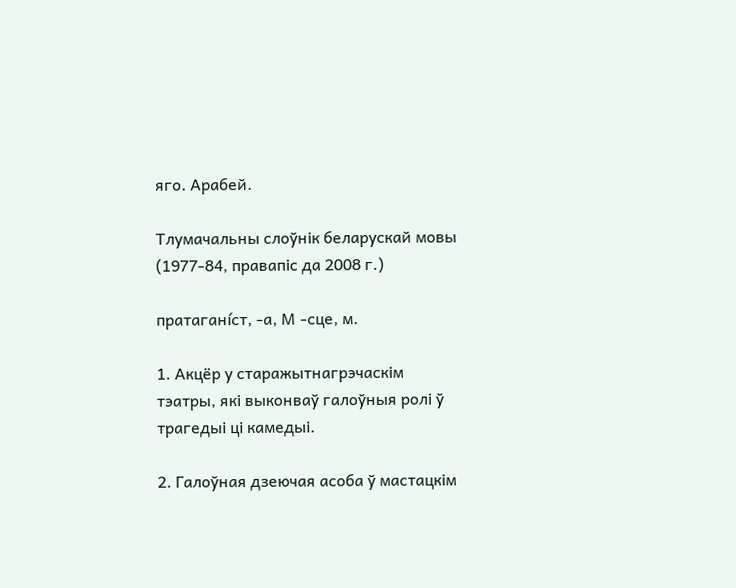яго. Арабей.

Тлумачальны слоўнік беларускай мовы (1977-84, правапіс да 2008 г.)

пратагані́ст, ‑а, М ‑сце, м.

1. Акцёр у старажытнагрэчаскім тэатры, які выконваў галоўныя ролі ў трагедыі ці камедыі.

2. Галоўная дзеючая асоба ў мастацкім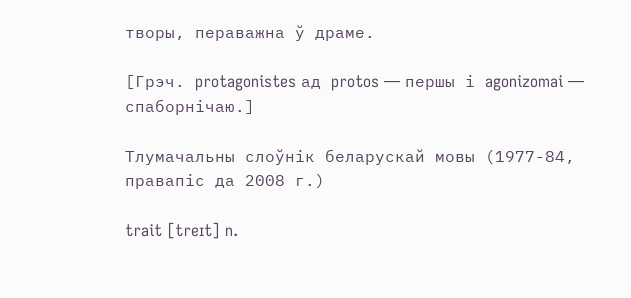творы, пераважна ў драме.

[Грэч. protagonistes ад protos — першы і agonizomai — спаборнічаю.]

Тлумачальны слоўнік беларускай мовы (1977-84, правапіс да 2008 г.)

trait [treɪt] n.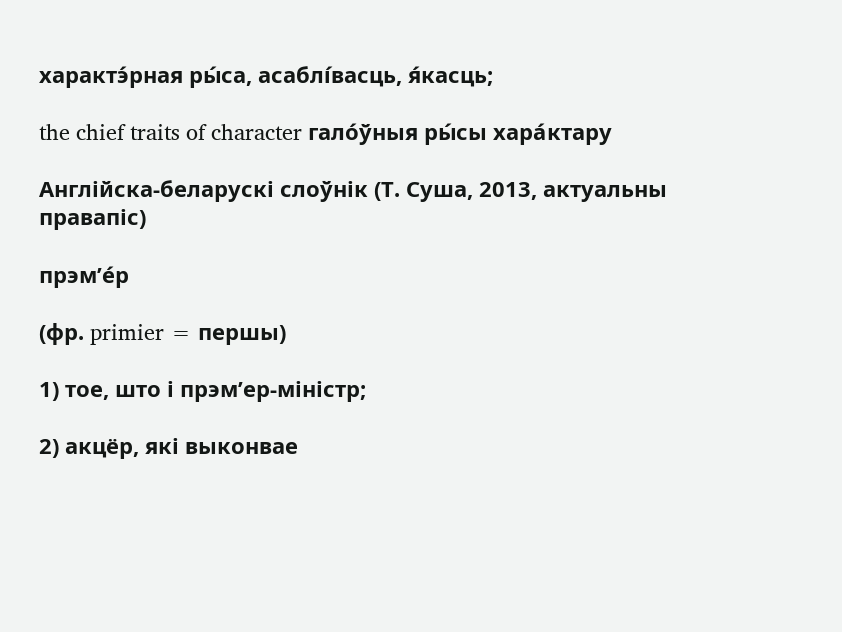характэ́рная ры́са, асаблі́васць, я́касць;

the chief traits of character гало́ўныя ры́сы хара́ктару

Англійска-беларускі слоўнік (Т. Суша, 2013, актуальны правапіс)

прэм’е́р

(фр. primier = першы)

1) тое, што і прэм’ер-міністр;

2) акцёр, які выконвае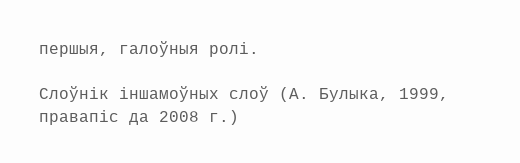першыя, галоўныя ролі.

Слоўнік іншамоўных слоў (А. Булыка, 1999, правапіс да 2008 г.)